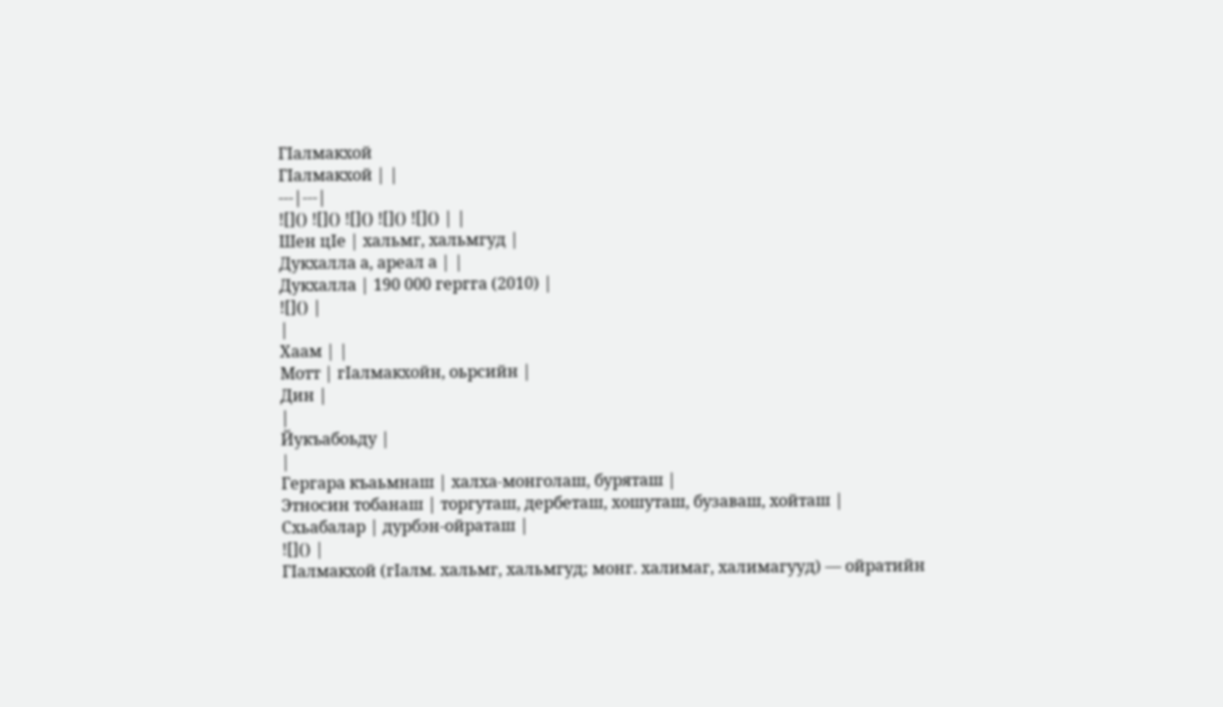ГӀалмакхой
ГӀалмакхой | |
---|---|
![]() ![]() ![]() ![]() ![]() | |
Шен цӀе | хальмг, хальмгуд |
Дукхалла а, ареал а | |
Дукхалла | 190 000 гергга (2010) |
![]() |
|
Хаам | |
Мотт | гӀалмакхойн, оьрсийн |
Дин |
|
Йукъабоьду |
|
Гергара къаьмнаш | халха-монголаш, буряташ |
Этносин тобанаш | торгуташ, дербеташ, хошуташ, бузаваш, хойташ |
Схьабалар | дурбэн-ойраташ |
![]() |
ГӀалмакхой (гӀалм. хальмг, хальмгуд; монг. халимаг, халимагууд) — ойратийн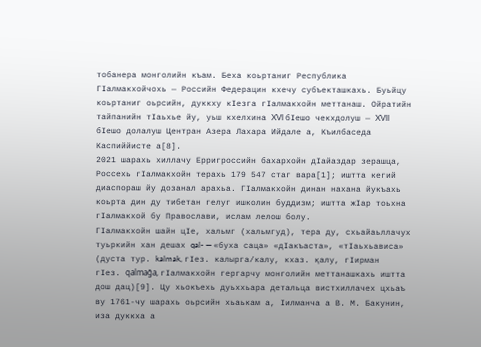тобанера монголийн къам. Беха коьртаниг Республика ГӀалмакхойчохь — Российн Федерацин кхечу субъекташкахь. Буьйцу коьртаниг оьрсийн, дуккху кӀезга гӀалмакхойн меттанаш. Ойратийн тайпанийн тӀаьхье йу, уьш кхелхина XVI бӀешо чекхдолуш — XVII бӀешо долалуш Центран Азера Лахара Ийдале а, Къилбаседа Каспиййисте а[8].
2021 шарахь хиллачу Ерригроссийн бахархойн дӀайаздар зерашца, Россехь гӀалмакхойн терахь 179 547 стаг вара[1]; иштта кегий диаспораш йу дозанал арахьа. ГӀалмакхойн динан нахана йукъахь коьрта дин ду тибетан гелуг ишколин буддизм; иштта жӀар тоьхна гӀалмакхой бу Православи, ислам лелош болу.
ГӀалмакхойн шайн цӀе, хальмг (хальмгуд), тера ду, схьайаьллачух туьркийн хан дешах qal- — «буха саца» «дӀакъаста», «тӀаьхьависа» (дуста тур. kalmak, гӀез. калырга/калу, кхаз. қалу, гӀирман гIез. qalmağa, гӀалмакхойн гергарчу монголийн меттанашкахь иштта дош дац)[9]. Цу хьокъехь дуьххьара детальца вистхиллачех цхьаъ ву 1761-чу шарахь оьрсийн хьаькам а, Ӏилманча а В. М. Бакунин, иза дуккха а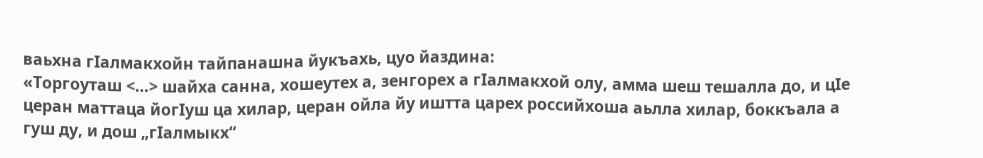ваьхна гӀалмакхойн тайпанашна йукъахь, цуо йаздина:
«Торгоуташ <…> шайха санна, хошеутех а, зенгорех а гӀалмакхой олу, амма шеш тешалла до, и цӀе церан маттаца йогӀуш ца хилар, церан ойла йу иштта царех российхоша аьлла хилар, боккъала а гуш ду, и дош „гӀалмыкх“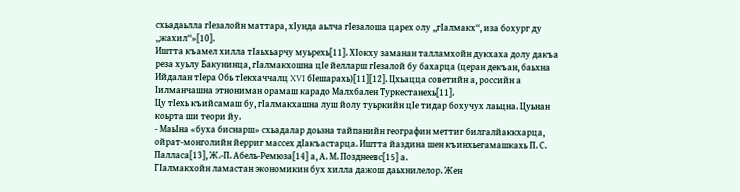схьадаьлла гӀезалойн маттара, хӀунда аьлча гӀезалоша царех олу „гӀалмакх“, иза бохург ду „жахил“»[10].
Иштта къамел хилла тӀаьхьарчу муьрехь[11]. ХӀокху заманан талламхойн дукхаха долу дакъа реза хуьлу Бакунинца, гӀалмакхошна цӀе йелларш гӀезалой бу бахарца (церан декъан, баьхна Ийдалан тӀера Обь тӀекхаччалц XVI бӀешарахь)[11][12]. Цхьацца советийн а, российн а Ӏилманчашна этнониман орамаш карадо Малхбален Туркестанехь[11].
Цу тӀехь къийсамаш бу, гӀалмакхашна луш йолу туьркийн цӀе тидар бохучух лаьцна. Цуьнан коьрта ши теори йу.
- МаьӀна «буха биснарш» схьадалар доьзна тайпанийн географин меттиг билгалйаккхарца, ойрат-монголийн йерриг массех дӀакъастарца. Иштта йаздина шен къинхьегамашкахь П. С. Палласа[13], Ж.-П. Абель-Ремюза[14] а, А. М. Позднеевс[15] а.
ГӀалмакхойн ламастан экономикин бух хилла дажош даьхнилелор. Жен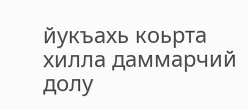йукъахь коьрта хилла даммарчий долу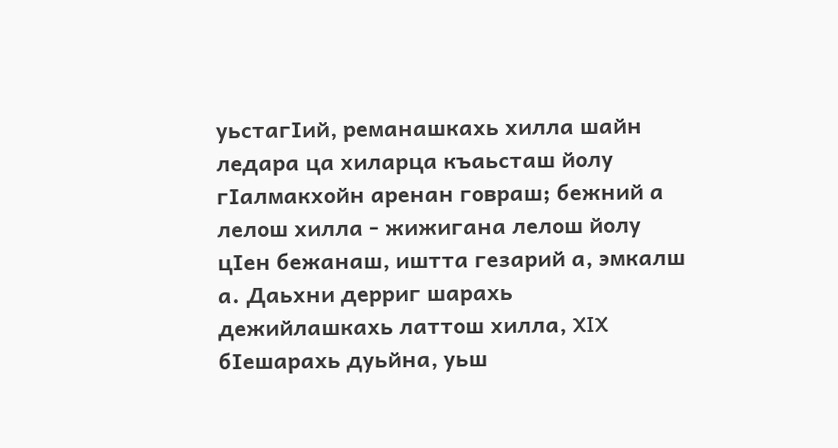уьстагӀий, реманашкахь хилла шайн ледара ца хиларца къаьсташ йолу гӀалмакхойн аренан говраш; бежний а лелош хилла - жижигана лелош йолу цӀен бежанаш, иштта гезарий а, эмкалш а. Даьхни дерриг шарахь дежийлашкахь латтош хилла, XIX бӀешарахь дуьйна, уьш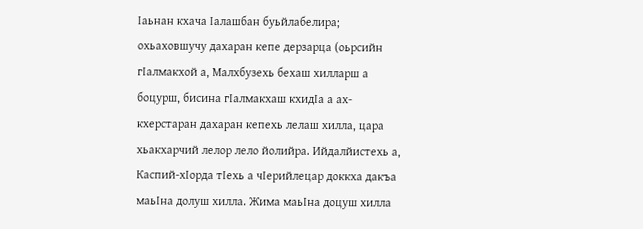Ӏаьнан кхача Ӏалашбан буьйлабелира; охьаховшучу дахаран кепе дерзарца (оьрсийн гӀалмакхой а, Малхбузехь бехаш хилларш а боцурш, бисина гӀалмакхаш кхидӀа а ах-кхерстаран дахаран кепехь лелаш хилла, цара хьакхарчий лелор лело йолийра. Ийдалйистехь а, Каспий-хӀорда тӀехь а чӀерийлецар доккха дакъа маьӀна долуш хилла. Жима маьӀна доцуш хилла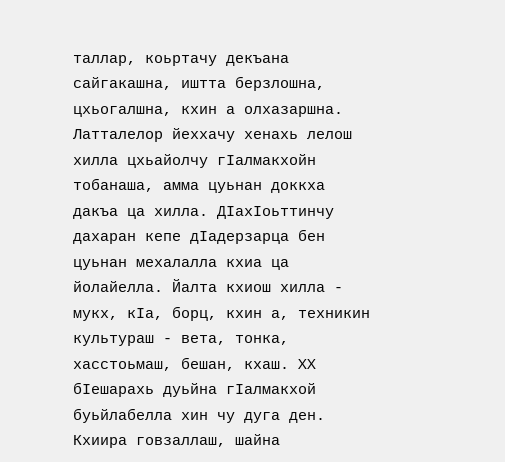таллар, коьртачу декъана сайгакашна, иштта берзлошна, цхьогалшна, кхин а олхазаршна. Латталелор йеххачу хенахь лелош хилла цхьайолчу гӀалмакхойн тобанаша, амма цуьнан доккха дакъа ца хилла. ДӀахӀоьттинчу дахаран кепе дӀадерзарца бен цуьнан мехалалла кхиа ца йолайелла. Йалта кхиош хилла - мукх, кӀа, борц, кхин а, техникин культураш - вета, тонка, хасстоьмаш, бешан, кхаш. XX бӀешарахь дуьйна гӀалмакхой буьйлабелла хин чу дуга ден. Кхиира говзаллаш, шайна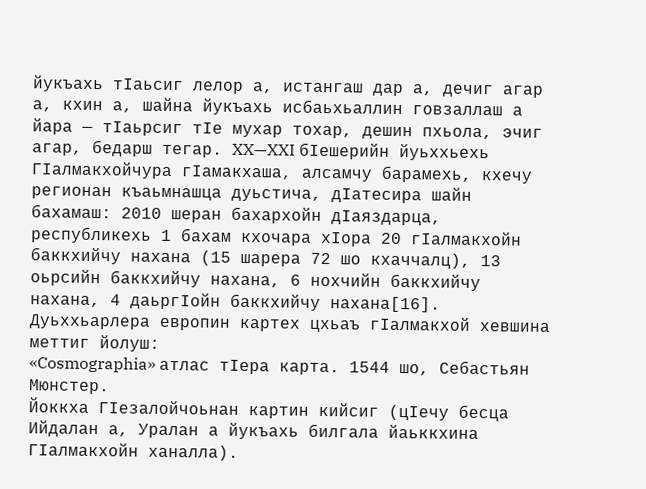йукъахь тӀаьсиг лелор а, истангаш дар а, дечиг агар а, кхин а, шайна йукъахь исбаьхьаллин говзаллаш а йара — тӀаьрсиг тӀе мухар тохар, дешин пхьола, эчиг агар, бедарш тегар. XX—XXI бӀешерийн йуьххьехь ГӀалмакхойчура гӀамакхаша, алсамчу барамехь, кхечу регионан къаьмнашца дуьстича, дӀатесира шайн бахамаш: 2010 шеран бахархойн дӀаяздарца, республикехь 1 бахам кхочара хӀора 20 гӀалмакхойн баккхийчу нахана (15 шарера 72 шо кхаччалц), 13 оьрсийн баккхийчу нахана, 6 нохчийн баккхийчу нахана, 4 даьргӀойн баккхийчу нахана[16].
Дуьххьарлера европин картех цхьаъ гӀалмакхой хевшина меттиг йолуш:
«Cosmographia» атлас тӀера карта. 1544 шо, Себастьян Мюнстер.
Йоккха ГӀезалойчоьнан картин кийсиг (цӀечу бесца Ийдалан а, Уралан а йукъахь билгала йаьккхина ГӀалмакхойн ханалла).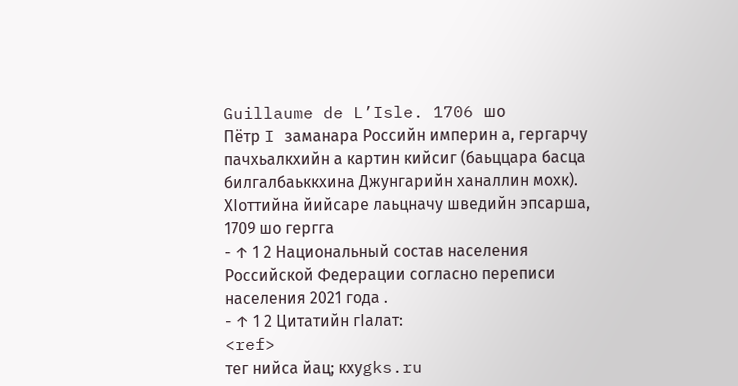Guillaume de L’Isle. 1706 шо
Пётр I заманара Российн империн а, гергарчу пачхьалкхийн а картин кийсиг (баьццара басца билгалбаьккхина Джунгарийн ханаллин мохк). ХӀоттийна йийсаре лаьцначу шведийн эпсарша, 1709 шо гергга
- ↑ 1 2 Национальный состав населения Российской Федерации согласно переписи населения 2021 года .
- ↑ 1 2 Цитатийн гӀалат:
<ref>
тег нийса йац; кхуgks.ru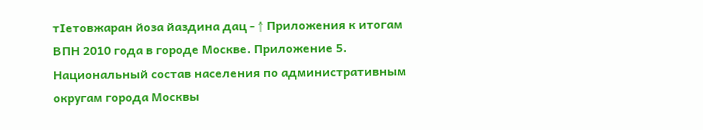тIетовжаран йоза йаздина дац - ↑ Приложения к итогам ВПН 2010 года в городе Москве. Приложение 5. Национальный состав населения по административным округам города Москвы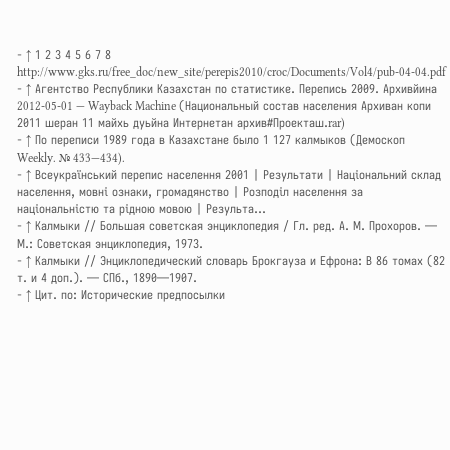- ↑ 1 2 3 4 5 6 7 8 http://www.gks.ru/free_doc/new_site/perepis2010/croc/Documents/Vol4/pub-04-04.pdf
- ↑ Агентство Республики Казахстан по статистике. Перепись 2009. Архивйина 2012-05-01 — Wayback Machine (Национальный состав населения Архиван копи 2011 шеран 11 майхь дуьйна Интернетан архив#Проекташ.rar)
- ↑ По переписи 1989 года в Казахстане было 1 127 калмыков (Демоскоп Weekly. № 433—434).
- ↑ Всеукраїнський перепис населення 2001 | Результати | Національний склад населення, мовні ознаки, громадянство | Розподіл населення за національністю та рідною мовою | Результа...
- ↑ Калмыки // Большая советская энциклопедия / Гл. ред. А. М. Прохоров. — М.: Советская энциклопедия, 1973.
- ↑ Калмыки // Энциклопедический словарь Брокгауза и Ефрона: В 86 томах (82 т. и 4 доп.). — СПб., 1890—1907.
- ↑ Цит. по: Исторические предпосылки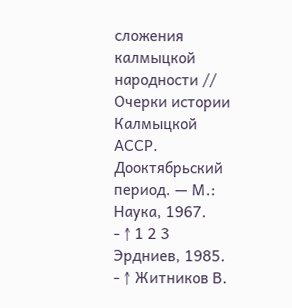сложения калмыцкой народности // Очерки истории Калмыцкой АССР. Дооктябрьский период. — М.: Наука, 1967.
- ↑ 1 2 3 Эрдниев, 1985.
- ↑ Житников В.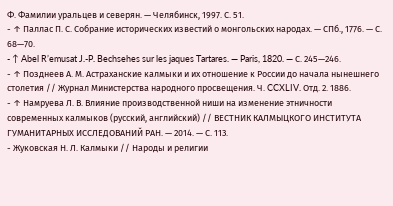Ф. Фамилии уральцев и северян. — Челябинск, 1997. С. 51.
- ↑ Паллас П. С. Собрание исторических известий о монгольских народах. — СПб., 1776. — С. 68—70.
- ↑ Abel R’emusat J.-P. Bechsehes sur les jaques Tartares. — Paris, 1820. — С. 245—246.
- ↑ Позднеев А. М. Астраханские калмыки и их отношение к России до начала нынешнего столетия // Журнал Министерства народного просвещения. Ч. CCXLIV. Отд. 2. 1886.
- ↑ Намруева Л. В. Влияние производственной ниши на изменение этничности современных калмыков (русский, английский) // ВЕСТНИК КАЛМЫЦКОГО ИНСТИТУТА ГУМАНИТАРНЫХ ИССЛЕДОВАНИЙ РАН. — 2014. — С. 113.
- Жуковская Н. Л. Калмыки // Народы и религии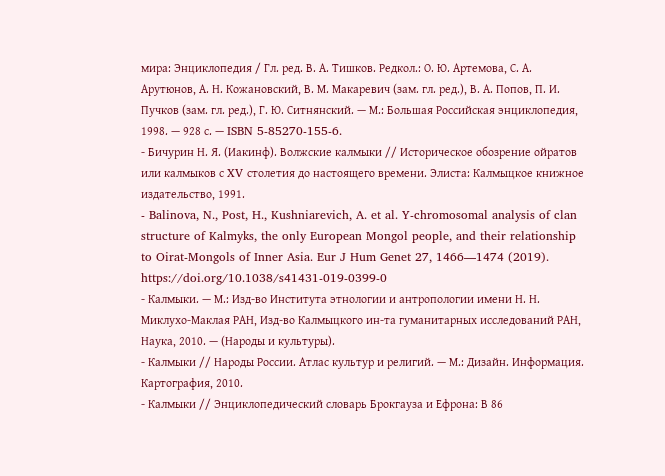мира: Энциклопедия / Гл. ред. В. А. Тишков. Редкол.: О. Ю. Артемова, С. А. Арутюнов, А. Н. Кожановский, В. М. Макаревич (зам. гл. ред.), В. А. Попов, П. И. Пучков (зам. гл. ред.), Г. Ю. Ситнянский. — М.: Большая Российская энциклопедия, 1998. — 928 с. — ISBN 5-85270-155-6.
- Бичурин Н. Я. (Иакинф). Волжские калмыки // Историческое обозрение ойратов или калмыков с XV столетия до настоящего времени. Элиста: Калмыцкое книжное издательство, 1991.
- Balinova, N., Post, H., Kushniarevich, A. et al. Y-chromosomal analysis of clan structure of Kalmyks, the only European Mongol people, and their relationship to Oirat-Mongols of Inner Asia. Eur J Hum Genet 27, 1466—1474 (2019). https://doi.org/10.1038/s41431-019-0399-0
- Калмыки. — М.: Изд-во Института этнологии и антропологии имени Н. Н. Миклухо-Маклая РАН, Изд-во Калмыцкого ин-та гуманитарных исследований РАН, Наука, 2010. — (Народы и культуры).
- Калмыки // Народы России. Атлас культур и религий. — М.: Дизайн. Информация. Картография, 2010.
- Калмыки // Энциклопедический словарь Брокгауза и Ефрона: В 86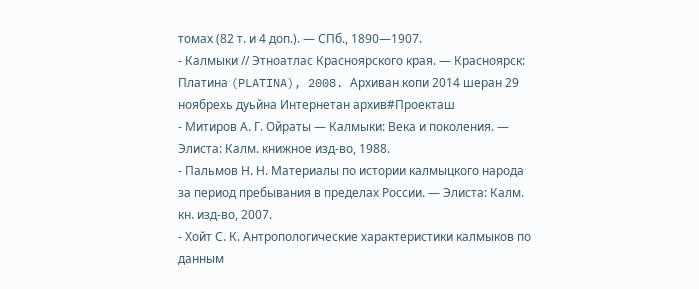томах (82 т. и 4 доп.). — СПб., 1890—1907.
- Калмыки // Этноатлас Красноярского края. — Красноярск: Платина (PLATINA), 2008. Архиван копи 2014 шеран 29 ноябрехь дуьйна Интернетан архив#Проекташ
- Митиров А. Г. Ойраты — Калмыки: Века и поколения. — Элиста: Калм. книжное изд-во, 1988.
- Пальмов Н. Н. Материалы по истории калмыцкого народа за период пребывания в пределах России. — Элиста: Калм. кн. изд-во, 2007.
- Хойт С. К. Антропологические характеристики калмыков по данным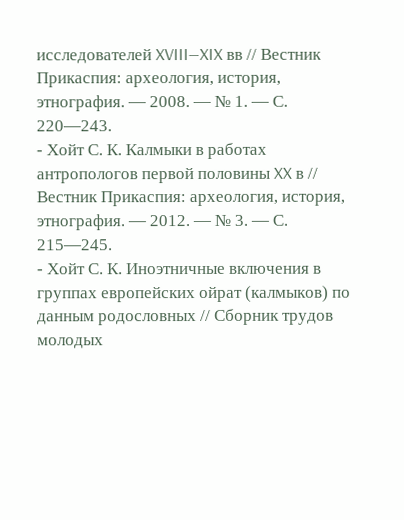исследователей XVIII—XIX вв // Вестник Прикаспия: археология, история, этнография. — 2008. — № 1. — С. 220—243.
- Хойт С. К. Калмыки в работах антропологов первой половины XX в // Вестник Прикаспия: археология, история, этнография. — 2012. — № 3. — С. 215—245.
- Хойт С. К. Иноэтничные включения в группах европейских ойрат (калмыков) по данным родословных // Сборник трудов молодых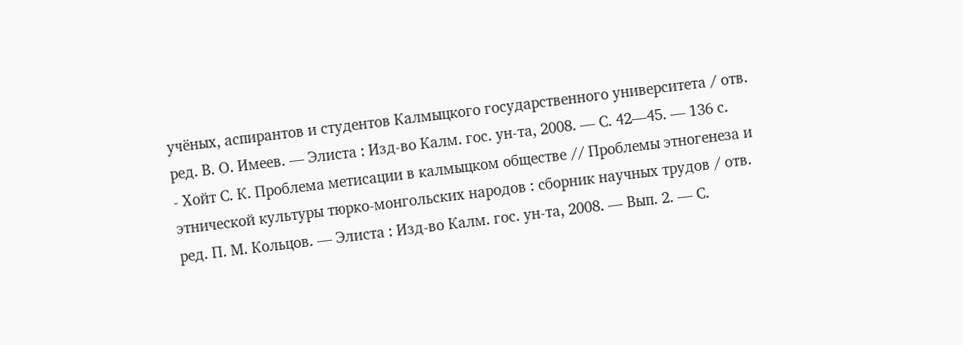учёных, аспирантов и студентов Калмыцкого государственного университета / отв. ред. В. О. Имеев. — Элиста : Изд-во Калм. гос. ун-та, 2008. — С. 42—45. — 136 с.
- Хойт С. К. Проблема метисации в калмыцком обществе // Проблемы этногенеза и этнической культуры тюрко-монгольских народов : сборник научных трудов / отв. ред. П. М. Кольцов. — Элиста : Изд-во Калм. гос. ун-та, 2008. — Вып. 2. — С.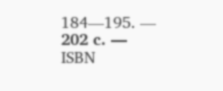184—195. — 202 с. — ISBN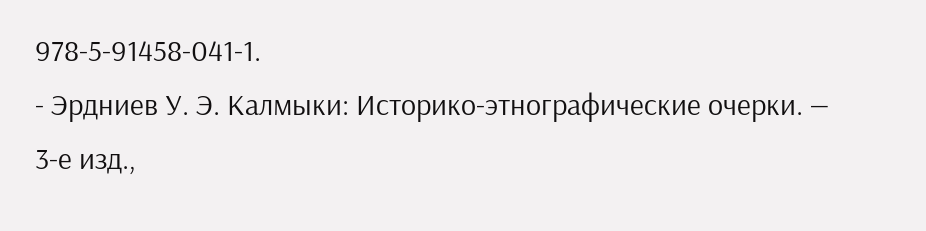978-5-91458-041-1.
- Эрдниев У. Э. Калмыки: Историко-этнографические очерки. — 3-е изд.,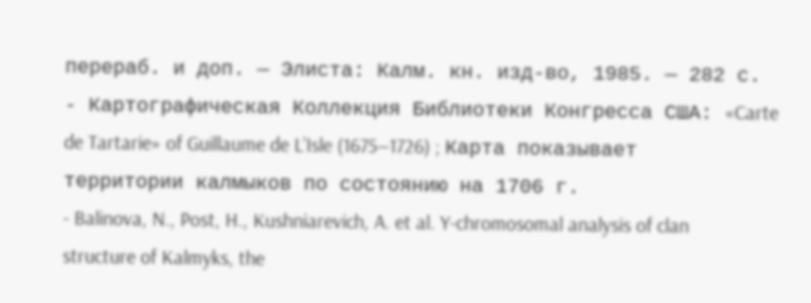перераб. и доп. — Элиста: Калм. кн. изд-во, 1985. — 282 с.
- Картографическая Коллекция Библиотеки Конгресса США: «Carte de Tartarie» of Guillaume de L’Isle (1675—1726) ; Карта показывает территории калмыков по состоянию на 1706 г.
- Balinova, N., Post, H., Kushniarevich, A. et al. Y-chromosomal analysis of clan structure of Kalmyks, the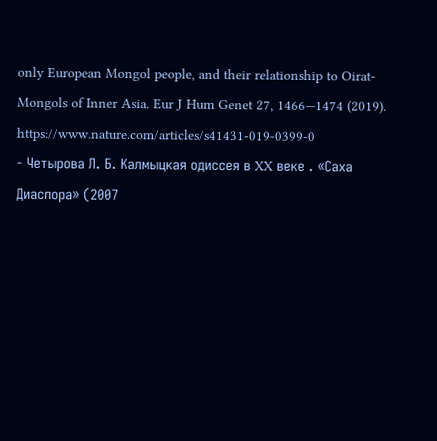only European Mongol people, and their relationship to Oirat-Mongols of Inner Asia. Eur J Hum Genet 27, 1466—1474 (2019). https://www.nature.com/articles/s41431-019-0399-0
- Четырова Л. Б. Калмыцкая одиссея в XX веке . «Саха Диаспора» (2007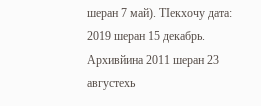шеран 7 май). ТӀекхочу дата: 2019 шеран 15 декабрь. Архивйина 2011 шеран 23 августехь